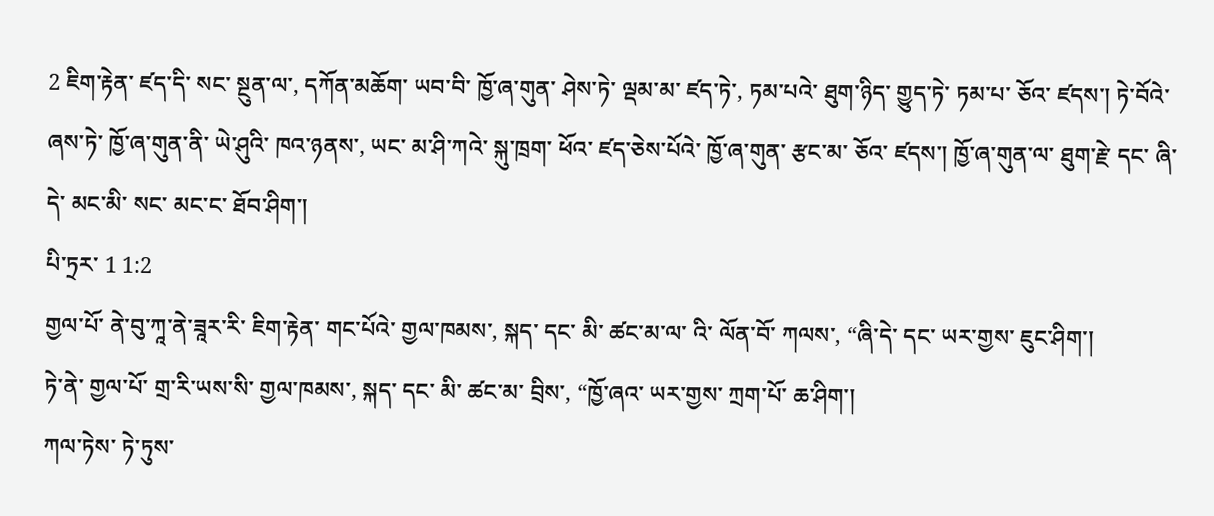2 ཇིག་རྟེན་ ཛད་དི་ སང་ སྔུན་ལ་, དཀོན་མཆོག་ ཡབ་བི་ ཁྱོ་ཞ་གུན་ ཤེས་ཏེ་ ལྡམ་མ་ ཛད་ཏེ་, ཏམ་པའེ་ ཐུག་ཉིད་ གྱུད་ཏེ་ ཏམ་པ་ ཅོའ་ ཛདས་། ཏེ་བོའེ་ ཞས་ཏེ་ ཁྱོ་ཞ་གུན་ནི་ ཡེ་ཤུའི་ ཁའ་ཉནས་, ཡང་ མ་ཤི་ཀའེ་ སྐུ་ཁྲག་ ཕོའ་ ཛད་ཅེས་པོའེ་ ཁྱོ་ཞ་གུན་ རྩང་མ་ ཅོའ་ ཛདས་། ཁྱོ་ཞ་གུན་ལ་ ཐུག་རྗེ་ དང་ ཞི་དེ་ མང་མི་ སང་ མང་ང་ ཐོབ་ཤིག་།
པི་ཏྲར་ 1 1:2
གྱལ་པོ་ ནེ་བུ་ཀཱ་ནེ་ཟཱར་རི་ ཇིག་རྟེན་ གང་པོའེ་ གྱལ་ཁམས་, སྐད་ དང་ མི་ ཚང་མ་ལ་ འི་ ལོན་བོ་ ཀལས་, “ཞི་དེ་ དང་ ཡར་གྱས་ ཇུང་ཤིག་།
ཏེ་ནེ་ གྱལ་པོ་ གྲ་རི་ཡས་སི་ གྱལ་ཁམས་, སྐད་ དང་ མི་ ཚང་མ་ བྲིས་, “ཁྱོ་ཞའ་ ཡར་གྱས་ ཀྲག་པོ་ ཆ་ཤིག་།
ཀལ་ཏེས་ ཏེ་ཏུས་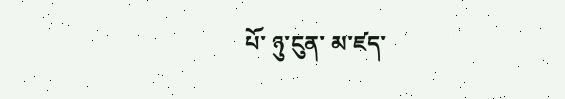པོ་ ཉུ་ངུན་ མ་ཛད་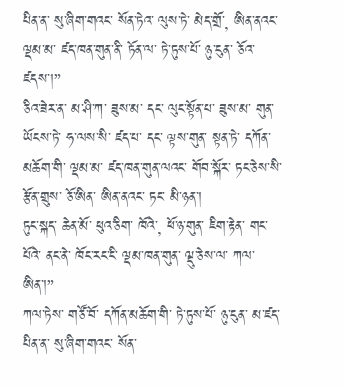པིན་ན་ སུ་ཞིག་གའང་ སོན་ཏེའ་ ལུས་ཏེ་ མེད་གྲོ་, ཨིན་ནའང་ ལྡམ་མ་ ཛད་ཁན་གུན་ནི་ ཏོན་ལ་ ཏེ་ཏུས་པོ་ ཉུ་ངུན་ ཅོའ་ ཛདས་།”
ཅིའ་ཟེར་ན་ མ་ཤི་ཀ་ ཟུས་མ་ དང་ ལུང་སྟོན་པ་ ཟུས་མ་ གུན་ ཡོངས་ཏེ་ ཧ་ལས་སི་ ཛད་པ་ དང་ ལྟས་གུན་ སྟན་ཏེ་ དཀོན་མཆོག་གི་ ལྡམ་མ་ ཛད་ཁན་གུན་ལའང་ གོབ་སྐོར་ ཏང་ཅེས་སི་ རྩོན་གྲུས་ ཅོ་ཨིན་ ཨིན་ནའང་ ཏང་ མི་ཉན་།
ཏུང་སྐད་ ཆེན་མོ་ ཕུའ་ཅིག་ ཁོའེ་, ཕོ་ཉ་གུན་ ཇིག་རྟེན་ གང་པོའེ་ ནང་ནེ་ ཁོང་རང་ངི་ ལྡམ་ཁན་གུན་ ལྡུ་ཅེས་ལ་ ཀལ་ཨིན་།”
ཀལ་ཏེས་ གཙོ་བོ་ དཀོན་མཆོག་གི་ ཏེ་ཏུས་པོ་ ཉུ་ངུན་ མ་ཛད་པིན་ན་ སུ་ཞིག་གའང་ སོན་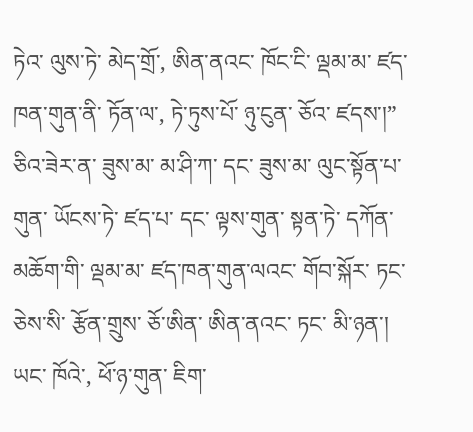ཏེའ་ ལུས་ཏེ་ མེད་གྲོ་, ཨིན་ནའང་ ཁོང་ངི་ ལྡམ་མ་ ཛད་ཁན་གུན་ནི་ ཏོན་ལ་, ཏེ་ཏུས་པོ་ ཉུ་ངུན་ ཅོའ་ ཛདས་།”
ཅིའ་ཟེར་ན་ ཟུས་མ་ མ་ཤི་ཀ་ དང་ ཟུས་མ་ ལུང་སྟོན་པ་གུན་ ཡོངས་ཏེ་ ཛད་པ་ དང་ ལྟས་གུན་ སྟན་ཏེ་ དཀོན་མཆོག་གི་ ལྡམ་མ་ ཛད་ཁན་གུན་ལའང་ གོབ་སྐོར་ ཏང་ཅེས་སི་ རྩོན་གྲུས་ ཅོ་ཨིན་ ཨིན་ནའང་ ཏང་ མི་ཉན་།
ཡང་ ཁོའེ་, ཕོ་ཉ་གུན་ ཇིག་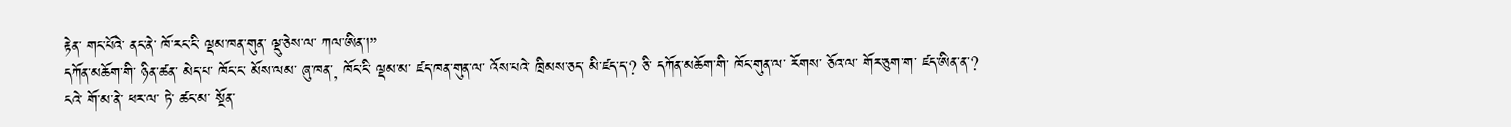རྟེན་ གང་པོའེ་ ནང་ནེ་ ཁོ་རང་ངི་ ལྡམ་ཁན་གུན་ ལྡུ་ཅེས་ལ་ ཀལ་ཨིན་།”
དཀོན་མཆོག་གི་ ཉིན་ཚན་ མེད་པ་ ཁོང་ང་ མོས་ལམ་ ཞུ་ཁན་, ཁོང་ངི་ ལྡམ་མ་ ཛད་ཁན་གུན་ལ་ འོས་པའེ་ ཁྲིམས་ཅད་ མི་ཛད་ད་? ཅི་ དཀོན་མཆོག་གི་ ཁོང་གུན་ལ་ རོགས་ ཅོའ་ལ་ གོར་ཅུག་ག་ ཛད་ཨིན་ན་?
ངའེ་ གོ་མ་ནེ་ ཕར་ལ་ ཏེ་ ཚང་མ་ སྔོན་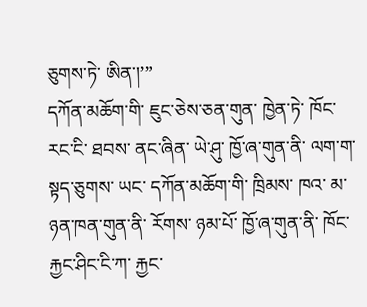ཅུགས་ཏེ་ ཨིན་།’”
དཀོན་མཆོག་གི་ ཇུང་ཅེས་ཅན་གུན་ ཁྱེན་ཏེ་ ཁོང་རང་ངི་ ཐབས་ ནང་ཞིན་ ཡེ་ཤུ་ ཁྱོ་ཞ་གུན་ནི་ ལག་ག་ སྟད་ཅུགས་ ཡང་ དཀོན་མཆོག་གི་ ཁྲིམས་ ཁའ་ མ་ཉན་ཁན་གུན་ནི་ རོགས་ ཉམ་པོ་ ཁྱོ་ཞ་གུན་ནི་ ཁོང་ རྐྱང་ཤིང་ངི་ཀ་ རྐྱང་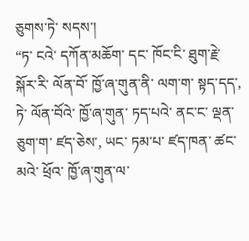ཅུགས་ཏེ་ སདས་།
“ཏ་ ངའེ་ དཀོན་མཆོག་ དང་ ཁོང་ངི་ ཐུག་རྗེ་ སྐོར་རི་ ལོན་བོ་ ཁྱོ་ཞ་གུན་ནི་ ལག་ག་ སྟད་དད་, ཏེ་ ལོན་བོའེ་ ཁྱོ་ཞ་གུན་ ཏད་པའེ་ ནང་ང་ ལྡན་ ཅུག་ག་ ཛད་ཅེས་, ཡང་ ཏམ་པ་ ཛད་ཁན་ ཚང་མའེ་ ཕྲོའ་ ཁྱོ་ཞ་གུན་ལ་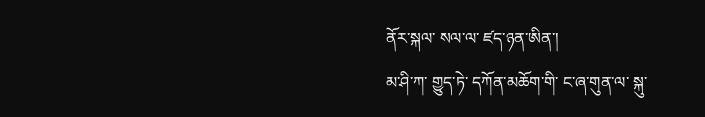ནོར་སྐལ་ སལ་ལ་ ཛད་ཉན་ཨིན་།
མ་ཤི་ཀ་ གྱུད་ཏེ་ དཀོན་མཆོག་གི་ ང་ཞ་གུན་ལ་ སྐུ་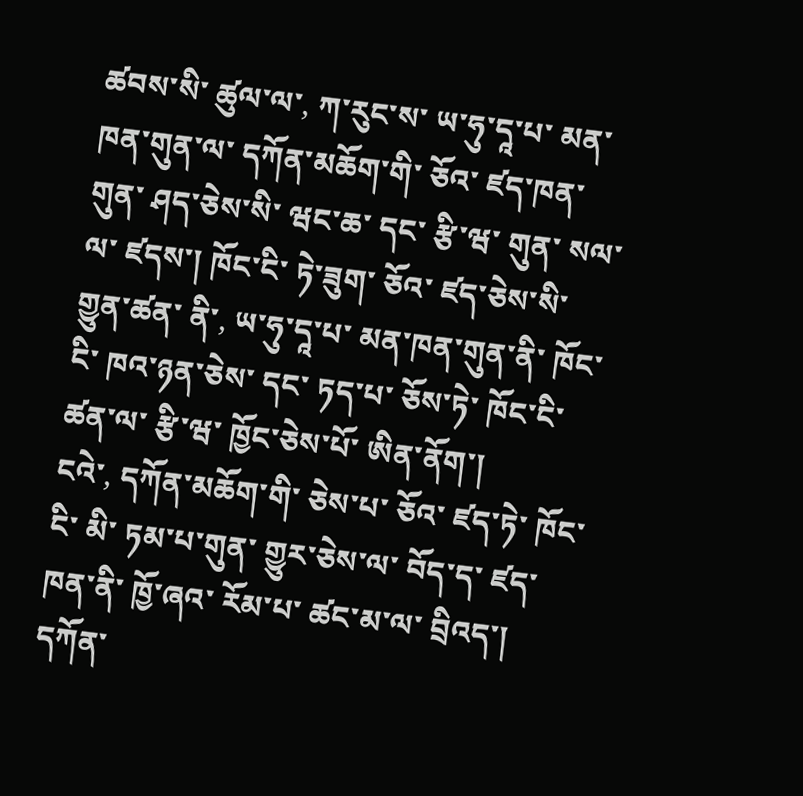ཚབས་སི་ ཚུལ་ལ་, ཀ་རུང་ས་ ཡ་ཧུ་དཱ་པ་ མན་ཁན་གུན་ལ་ དཀོན་མཆོག་གི་ ཅོའ་ ཛད་ཁན་གུན་ ཤད་ཅེས་སི་ ཝང་ཆ་ དང་ རྩི་ཝ་ གུན་ སལ་ལ་ ཛདས་། ཁོང་ངི་ ཏེ་ཟུག་ ཅོའ་ ཛད་ཅེས་སི་ གྱུན་ཚན་ ནི་, ཡ་ཧུ་དཱ་པ་ མན་ཁན་གུན་ནི་ ཁོང་ངི་ ཁའ་ཉན་ཅེས་ དང་ ཏད་པ་ ཅོས་ཏེ་ ཁོང་ངི་ ཚན་ལ་ རྩི་ཝ་ ཁྱོང་ཅེས་པོ་ ཨིན་ནོག་།
ངའེ་, དཀོན་མཆོག་གི་ ཅེས་པ་ ཅོའ་ ཛད་ཏེ་ ཁོང་ངི་ མི་ ཏམ་པ་གུན་ གྱུར་ཅེས་ལ་ བོད་ད་ ཛད་ཁན་ནི་ ཁྱོ་ཞའ་ རོམ་པ་ ཚང་མ་ལ་ བྲིའད་། དཀོན་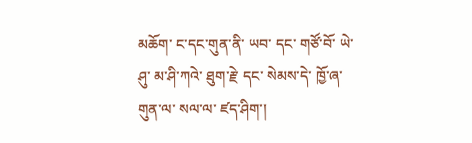མཆོག་ ང་དང་གུན་ནི་ ཡབ་ དང་ གཙོ་བོ་ ཡེ་ཤུ་ མ་ཤི་ཀའེ་ ཐུག་རྗེ་ དང་ སེམས་དེ་ ཁྱོ་ཞ་གུན་ལ་ སལ་ལ་ ཛད་ཤིག་།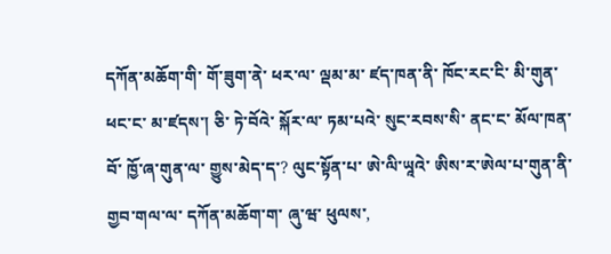དཀོན་མཆོག་གི་ གོ་ཟུག་ནེ་ ཕར་ལ་ ལྡམ་མ་ ཛད་ཁན་ནི་ ཁོང་རང་ངི་ མི་གུན་ ཕང་ང་ མ་ཛདས་། ཅི་ ཏེ་བོའེ་ སྐོར་ལ་ ཏམ་པའེ་ སུང་རབས་སི་ ནང་ང་ མོལ་ཁན་བོ་ ཁྱོ་ཞ་གུན་ལ་ གྱུས་མེད་ད་? ལུང་སྟོན་པ་ ཨེ་ལི་ཡཱའེ་ ཨིས་ར་ཨེལ་པ་གུན་ནི་ གྱབ་གལ་ལ་ དཀོན་མཆོག་ག་ ཞུ་ཝ་ ཕུལས་,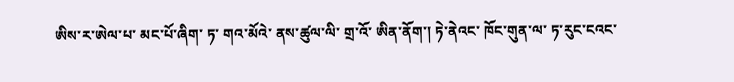ཨིས་ར་ཨེལ་པ་ མང་པོ་ཞིག་ ཏ་ གའ་མོའེ་ ནས་ཚུལ་ལི་ གྲ་འོ་ ཨིན་ནོག་། ཏེ་ནེའང་ ཁོང་གུན་ལ་ ཏ་རུང་ངའང་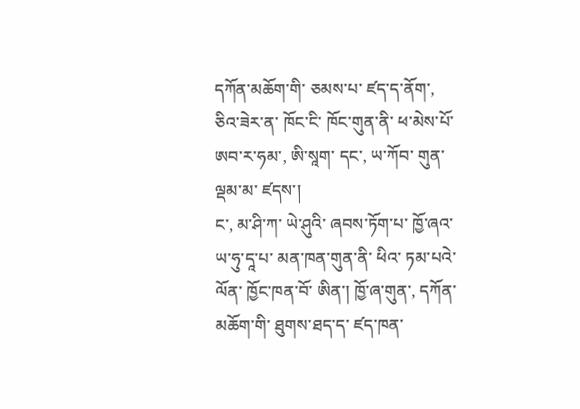དཀོན་མཆོག་གི་ ཅམས་པ་ ཛད་ད་ནོག་, ཅིའ་ཟེར་ན་ ཁོང་ངི་ ཁོང་གུན་ནི་ ཕ་མེས་པོ་ ཨབ་ར་ཧམ་, ཨི་སཱག་ དང་, ཡ་ཀོབ་ གུན་ ལྡམ་མ་ ཛདས་།
ང་, མ་ཤི་ཀ་ ཡེ་ཤུའི་ ཞབས་ཏོག་པ་ ཁྱོ་ཞའ་ ཡ་ཧུ་དཱ་པ་ མན་ཁན་གུན་ནི་ ཕིའ་ ཏམ་པའེ་ ལོན་ ཁྱོང་ཁན་བོ་ ཨིན་། ཁྱོ་ཞ་གུན་, དཀོན་མཆོག་གི་ ཐུགས་ཐད་ད་ ཛད་ཁན་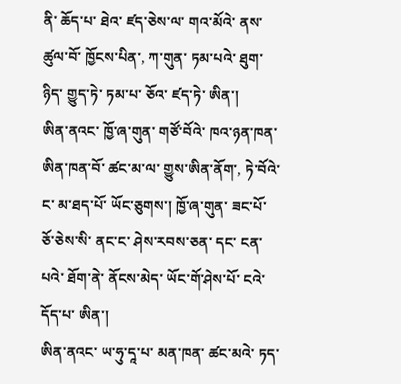ནི་ ཆོད་པ་ ཐེའ་ ཛད་ཅེས་ལ་ གའ་མོའེ་ ནས་ཚུལ་བོ་ ཁྱོངས་པིན་, ཀ་གུན་ ཏམ་པའེ་ ཐུག་ཉིད་ གྱུད་ཏེ་ ཏམ་པ་ ཅོའ་ ཛད་ཏེ་ ཨིན་།
ཨིན་ནའང་ ཁྱོ་ཞ་གུན་ གཙོ་བོའེ་ ཁའ་ཉན་ཁན་ ཨིན་ཁན་བོ་ ཚང་མ་ལ་ གྱུས་ཨིན་ནོག་, ཏེ་བོའེ་ ང་ མ་ཐད་པོ་ ཡོང་ཅུགས་། ཁྱོ་ཞ་གུན་ ཟང་པོ་ ཅོ་ཅེས་སི་ ནང་ང་ ཤེས་རབས་ཅན་ དང་ ངན་པའེ་ ཐོག་ནེ་ ནོངས་མེད་ ཡོང་གོ་ཤེས་པོ་ ངའེ་ དོད་པ་ ཨིན་།
ཨིན་ནའང་ ཡ་ཧུ་དཱ་པ་ མན་ཁན་ ཚང་མའེ་ ཏད་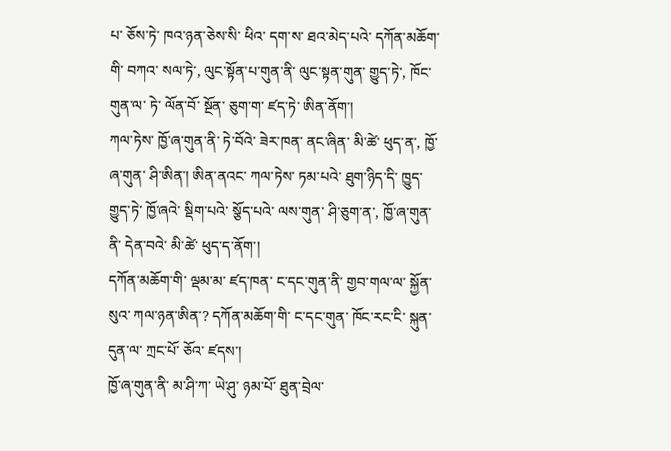པ་ ཅོས་ཏེ་ ཁའ་ཉན་ཅེས་སི་ ཕིའ་ དག་ས་ ཐའ་མེད་པའེ་ དཀོན་མཆོག་གི་ བཀའ་ སལ་ཏེ་, ལུང་སྟོན་པ་གུན་ནི་ ལུང་སྟན་གུན་ གྱུད་ཏེ་, ཁོང་གུན་ལ་ ཏེ་ ལོན་བོ་ སྔོན་ ཅུག་ག་ ཛད་ཏེ་ ཨིན་ནོག་།
ཀལ་ཏེས་ ཁྱོ་ཞ་གུན་ནི་ ཏེ་བོའེ་ ཟེར་ཁན་ ནང་ཞིན་ མི་ཚེ་ ཕུད་ན་, ཁྱོ་ཞ་གུན་ ཤི་ཨིན་། ཨིན་ནའང་ ཀལ་ཏེས་ ཏམ་པའེ་ ཐུག་ཉིད་དི་ ཁྱུད་ གྱུད་ཏེ་ ཁྱོ་ཞའེ་ སྡིག་པའེ་ སྕོད་པའེ་ ལས་གུན་ ཤི་ཅུག་ན་, ཁྱོ་ཞ་གུན་ནི་ དེན་བའེ་ མི་ཚེ་ ཕུད་ད་ནོག་།
དཀོན་མཆོག་གི་ ལྡམ་མ་ ཛད་ཁན་ ང་དང་གུན་ནི་ གྱབ་གལ་ལ་ སྐྱོན་ སུའ་ ཀལ་ཉན་ཨིན་? དཀོན་མཆོག་གི་ ང་དང་གུན་ ཁོང་རང་ངི་ སྐུན་དུན་ལ་ ཀྲང་པོ་ ཅོའ་ ཛདས་།
ཁྱོ་ཞ་གུན་ནི་ མ་ཤི་ཀ་ ཡེ་ཤུ་ ཉམ་པོ་ ཐུན་བྲེལ་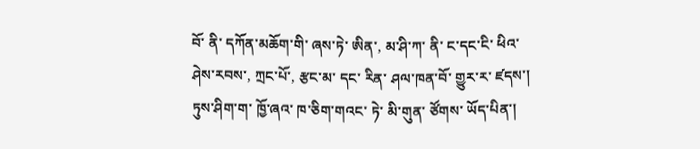བོ་ ནི་ དཀོན་མཆོག་གི་ ཞས་ཏེ་ ཨིན་, མ་ཤི་ཀ་ ནི་ ང་དང་ངི་ ཕིའ་ ཤེས་རབས་, ཀྲང་པོ་, རྩང་མ་ དང་ རིན་ ཤལ་ཁན་བོ་ གྱུར་ར་ ཛདས་།
ཏུས་ཤིག་ག་ ཁྱོ་ཞའ་ ཁ་ཅིག་གའང་ ཏེ་ མི་གུན་ ཙོགས་ ཡོད་པིན་།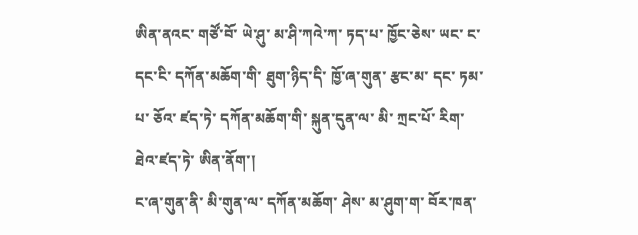ཨིན་ནའང་ གཙོ་བོ་ ཡེ་ཤུ་ མ་ཤི་ཀའེ་ཀ་ ཏད་པ་ ཁྱོང་ཅེས་ ཡང་ ང་དང་ངི་ དཀོན་མཆོག་གི་ ཐུག་ཉིད་དི་ ཁྱོ་ཞ་གུན་ རྩང་མ་ དང་ ཏམ་པ་ ཅོའ་ ཛད་ཏེ་ དཀོན་མཆོག་གི་ སྐུན་དུན་ལ་ མི་ ཀྲང་པོ་ རིག་ ཐེའ་ཛད་ཏེ་ ཨིན་ནོག་།
ང་ཞ་གུན་ནི་ མི་གུན་ལ་ དཀོན་མཆོག་ ཤེས་ མ་ཤུག་ག་ བོར་ཁན་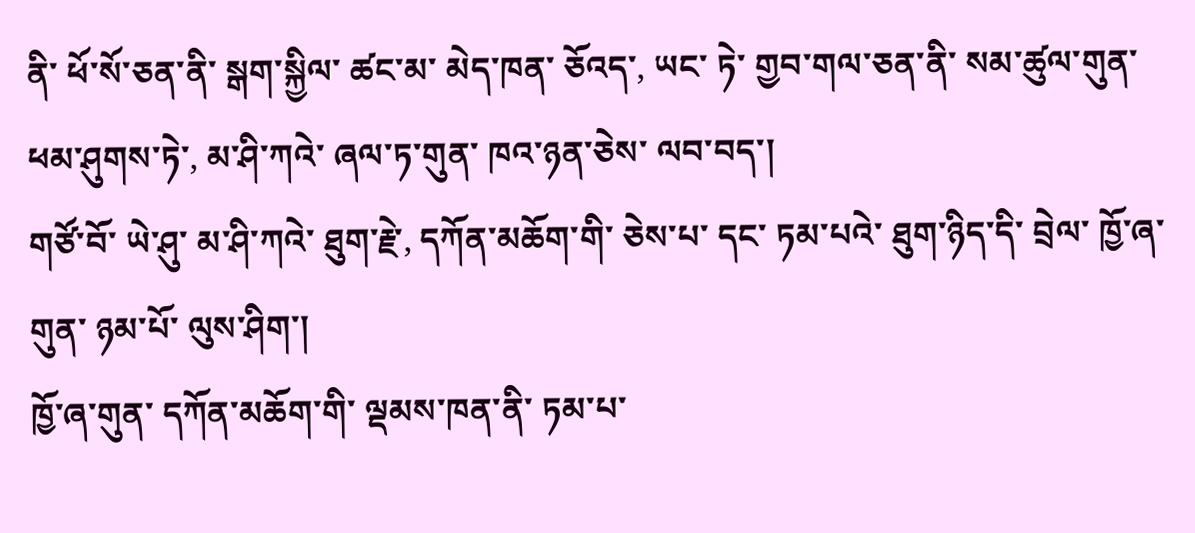ནི་ ཕོ་སོ་ཅན་ནི་ སྒག་སྐྱིལ་ ཚང་མ་ མེད་ཁན་ ཅོའད་, ཡང་ ཏེ་ གྱབ་གལ་ཅན་ནི་ སམ་ཚུལ་གུན་ ཕམ་ཤུགས་ཏེ་, མ་ཤི་ཀའེ་ ཞལ་ཏ་གུན་ ཁའ་ཉན་ཅེས་ ལབ་བད་།
གཙོ་བོ་ ཡེ་ཤུ་ མ་ཤི་ཀའེ་ ཐུག་རྗེ་, དཀོན་མཆོག་གི་ ཅེས་པ་ དང་ ཏམ་པའེ་ ཐུག་ཉིད་དི་ བྲེལ་ ཁྱོ་ཞ་གུན་ ཉམ་པོ་ ལུས་ཤིག་།
ཁྱོ་ཞ་གུན་ དཀོན་མཆོག་གི་ ལྡམས་ཁན་ནི་ ཏམ་པ་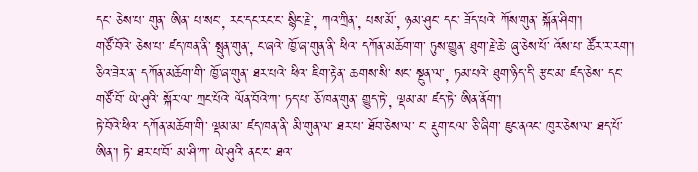དང་ ཅེས་པ་ གུན་ ཨིན་ པ་སང་, རང་དང་རང་ང་ སྙིང་རྗེ་, ཀའ་ཀྲིན་, པས་མོ་, ཉམ་ཤུང་ དང་ ཟོད་པའེ་ ཀོས་གུན་ སྐོན་ཤིག་།
གཙོ་བོའེ་ ཅེས་པ་ ཛད་ཁན་ནི་ སྤུན་གུན་, ང་ཞའེ་ ཁྱོ་ཞ་གུན་ནི་ ཕིའ་ དཀོན་མཆོག་ག་ ཏུས་གྱུན་ ཐུག་རྗེ་ཆེ་ ཞུ་ཅེས་པོ་ འོས་པ་ ཚོར་ར་རག་། ཅིའ་ཟེར་ན་ དཀོན་མཆོག་གི་ ཁྱོ་ཞ་གུན་ ཐར་པའེ་ ཕིའ་ ཇིག་རྟེན་ ཆགས་སི་ སང་ སྔུན་ལ་, ཏམ་པའེ་ ཐུག་ཉིད་དི་ རྩང་མ་ ཛད་ཅེས་ དང་ གཙོ་བོ་ ཡེ་ཤུའི་ སྐོར་ལ་ ཀྲང་པོའེ་ ལོན་བོའེ་ཀ་ ཏད་པ་ ཅོ་ཁན་གུན་ གྱུད་ཏེ་, ལྡམ་མ་ ཛད་ཏེ་ ཨིན་ནོག་།
ཏེ་བོའེ་ཕིའ་ དཀོན་མཆོག་གི་ ལྡམ་མ་ ཛད་ཁན་ནི་ མི་གུན་ལ་ ཐར་པ་ ཐོབ་ཅེས་ལ་ ང་ རྡུག་ངལ་ ཅི་ཞིག་ ཇུང་ནའང་ ཁུར་ཅེས་ལ་ ཐད་པོ་ ཨིན་། ཏེ་ ཐར་པ་བོ་ མ་ཤི་ཀ་ ཡེ་ཤུའི་ ནང་ང་ ཐའ་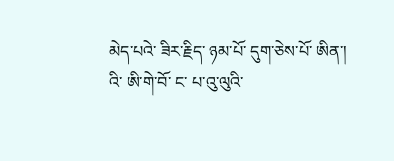མེད་པའེ་ ཟིར་རྗིད་ ཉམ་པོ་ དུག་ཅེས་པོ་ ཨིན་།
འི་ ཨི་གེ་བོ་ ང་ པ་འུ་ལུའི་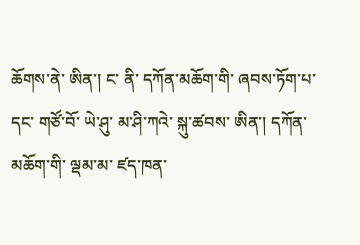ཆོགས་ནེ་ ཨིན་། ང་ ནི་ དཀོན་མཆོག་གི་ ཞབས་ཏོག་པ་ དང་ གཙོ་བོ་ ཡེ་ཤུ་ མ་ཤི་ཀའེ་ སྐུ་ཚབས་ ཨིན་། དཀོན་མཆོག་གི་ ལྡམ་མ་ ཛད་ཁན་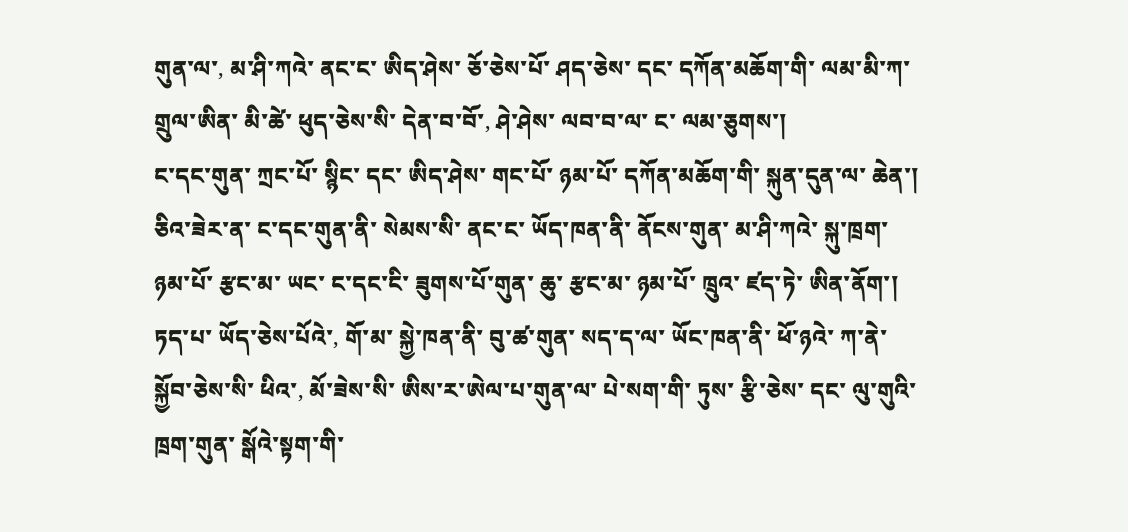གུན་ལ་, མ་ཤི་ཀའེ་ ནང་ང་ ཨིད་ཤེས་ ཅོ་ཅེས་པོ་ ཤད་ཅེས་ དང་ དཀོན་མཆོག་གི་ ལམ་མི་ཀ་ གྲུལ་ཨིན་ མི་ཚེ་ ཕུད་ཅེས་སི་ དེན་བ་བོ་, ཤེ་ཤེས་ ལབ་བ་ལ་ ང་ ལམ་ཅུགས་།
ང་དང་གུན་ ཀྲང་པོ་ སྙིང་ དང་ ཨིད་ཤེས་ གང་པོ་ ཉམ་པོ་ དཀོན་མཆོག་གི་ སྐུན་དུན་ལ་ ཆེན་། ཅིའ་ཟེར་ན་ ང་དང་གུན་ནི་ སེམས་སི་ ནང་ང་ ཡོད་ཁན་ནི་ ནོངས་གུན་ མ་ཤི་ཀའེ་ སྐུ་ཁྲག་ ཉམ་པོ་ རྩང་མ་ ཡང་ ང་དང་ངི་ ཟུགས་པོ་གུན་ ཆུ་ རྩང་མ་ ཉམ་པོ་ ཁྲུའ་ ཛད་ཏེ་ ཨིན་ནོག་།
ཏད་པ་ ཡོད་ཅེས་པོའེ་, གོ་མ་ སྐྱེ་ཁན་ནི་ བུ་ཚ་གུན་ སད་ད་ལ་ ཡོང་ཁན་ནི་ ཕོ་ཉའེ་ ཀ་ནེ་ སྐྱོབ་ཅེས་སི་ ཕིའ་, མོ་ཟེས་སི་ ཨིས་ར་ཨེལ་པ་གུན་ལ་ པེ་སག་གི་ ཏུས་ རྩི་ཅེས་ དང་ ལུ་གུའི་ ཁྲག་གུན་ སྒོའེ་སྟག་གི་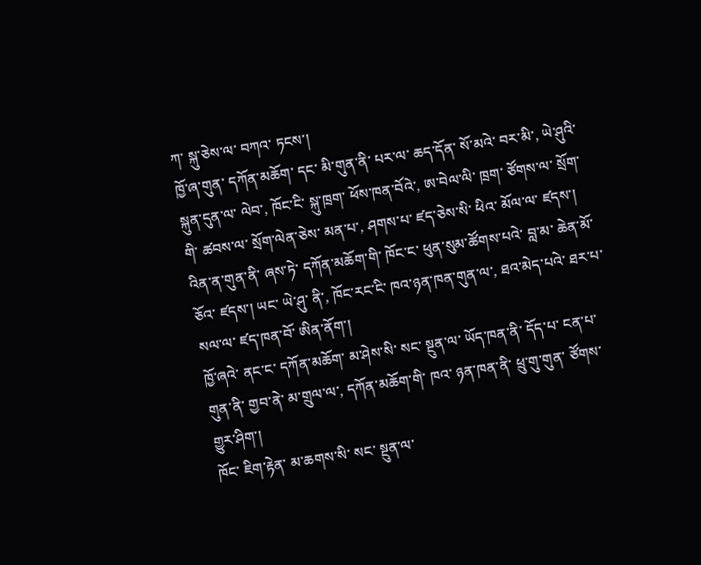ཀ་ སྐུ་ཅེས་ལ་ བཀའ་ ཏངས་།
ཁྱོ་ཞ་གུན་ དཀོན་མཆོག་ དང་ མི་གུན་ནི་ པར་ལ་ ཆད་དོན་ སོ་མའེ་ བར་མི་, ཡེ་ཤུའི་ སྐུན་དུན་ལ་ ལེབ་, ཁོང་ངི་ སྐུ་ཁྲག་ ཕོས་ཁན་བོའེ་, ཨ་བེལ་ལི་ ཁྲག་ ཙོགས་ལ་ སྲོག་གི་ ཚབས་ལ་ སྲོག་ལེན་ཅེས་ མན་པ་, ཤགས་པ་ ཛད་ཅེས་སི་ ཕིའ་ མོལ་ལ་ ཛདས་།
འིན་ན་གུན་ནི་ ཞས་ཏེ་ དཀོན་མཆོག་གི་ ཁོང་ང་ ཕུན་སུམ་ཚོགས་པའེ་ བླ་མ་ ཆེན་མོ་ ཅོའ་ ཛདས་། ཡང་ ཡེ་ཤུ་ ནི་, ཁོང་རང་ངི་ ཁའ་ཉན་ཁན་གུན་ལ་, ཐའ་མེད་པའེ་ ཐར་པ་ སལ་ལ་ ཛད་ཁན་བོ་ ཨིན་ནོག་།
ཁྱོ་ཞའེ་ ནང་ང་ དཀོན་མཆོག་ མ་ཤེས་སི་ སང་ སྔུན་ལ་ ཡོད་ཁན་ནི་ དོད་པ་ ངན་པ་གུན་ནི་ གྱབ་ནེ་ མ་གྲུལ་ལ་, དཀོན་མཆོག་གི་ ཁའ་ ཉན་ཁན་ནི་ ཕྲུ་གུ་གུན་ ཙོགས་ གྱུར་ཤིག་།
ཁོང་ ཇིག་རྟེན་ མ་ཆགས་སི་ སང་ སྔུན་ལ་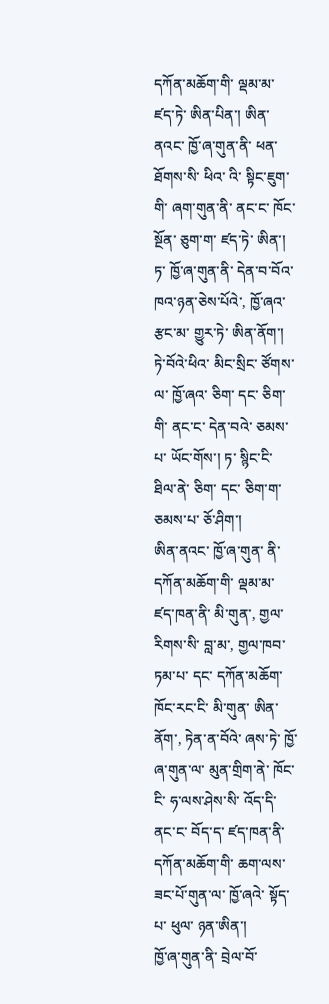དཀོན་མཆོག་གི་ ལྡམ་མ་ ཛད་ཏེ་ ཨིན་པིན་། ཨིན་ནའང་ ཁྱོ་ཞ་གུན་ནི་ ཕན་ཐོགས་སི་ ཕིའ་ འི་ སྟིང་ཇུག་གི་ ཞག་གུན་ནི་ ནང་ང་ ཁོང་ སྔོན་ ཅུག་ག་ ཛད་ཏེ་ ཨིན་།
ཏ་ ཁྱོ་ཞ་གུན་ནི་ དེན་བ་བོའ་ ཁའ་ཉན་ཅེས་པོའེ་, ཁྱོ་ཞའ་ རྩང་མ་ གྱུར་ཏེ་ ཨིན་ནོག་། ཏེ་བོའེ་ཕིའ་ མིང་སྲིང་ ཙོགས་ལ་ ཁྱོ་ཞའ་ ཅིག་ དང་ ཅིག་གི་ ནང་ང་ དེན་བའེ་ ཅམས་པ་ ཡོང་གོས་། ཏ་ སྙིང་ངི་ ཐིལ་ནེ་ ཅིག་ དང་ ཅིག་ག་ ཅམས་པ་ ཅོ་ཤིག་།
ཨིན་ནའང་ ཁྱོ་ཞ་གུན་ ནི་ དཀོན་མཆོག་གི་ ལྡམ་མ་ ཛད་ཁན་ནི་ མི་གུན་, གྱལ་རིགས་སི་ བླ་མ་, གྱལ་ཁབ་ ཏམ་པ་ དང་ དཀོན་མཆོག་ ཁོང་རང་ངི་ མི་གུན་ ཨིན་ནོག་, ཏེན་ན་བོའེ་ ཞས་ཏེ་ ཁྱོ་ཞ་གུན་ལ་ མུན་གྲིག་ནེ་ ཁོང་ངི་ ཧ་ལས་ཤེས་སི་ འོད་དི་ ནང་ང་ བོད་ད་ ཛད་ཁན་ནི་ དཀོན་མཆོག་གི་ ཆག་ལས་ ཟང་པོ་གུན་ལ་ ཁྱོ་ཞའེ་ སྟོད་པ་ ཕུལ་ ཉན་ཨིན་།
ཁྱོ་ཞ་གུན་ནི་ བྲེལ་བོ་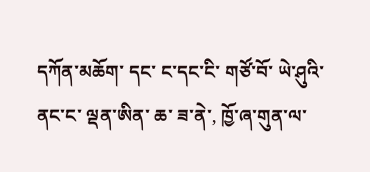དཀོན་མཆོག་ དང་ ང་དང་ངི་ གཙོ་བོ་ ཡེ་ཤུའི་ ནང་ང་ ལྡན་ཨིན་ ཆ་ ཟ་ནེ་, ཁྱོ་ཞ་གུན་ལ་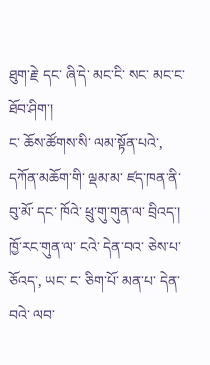ཐུག་རྗེ་ དང་ ཞི་དེ་ མང་ངི་ སང་ མང་ང་ ཐོབ་ཤིག་།
ང་ ཆོས་ཚོགས་སི་ ལམ་སྟོན་པའེ་, དཀོན་མཆོག་གི་ ལྡམ་མ་ ཛད་ཁན་ནི་ བུ་མོ་ དང་ ཁོའེ་ ཕྲུ་གུ་གུན་ལ་ བྲིའད་། ཁྱོ་རང་གུན་ལ་ ངའེ་ དེན་བའ་ ཅེས་པ་ ཅོའད་, ཡང་ ང་ ཅིག་པོ་ མན་པ་ དེན་བའེ་ ལབ་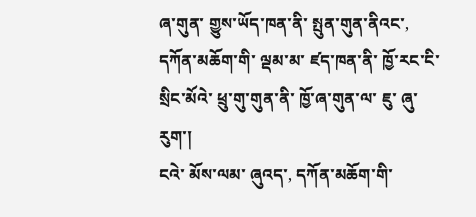ཞ་གུན་ གྱུས་ཡོད་ཁན་ནི་ སྤུན་གུན་ནིའང་,
དཀོན་མཆོག་གི་ ལྡམ་མ་ ཛད་ཁན་ནི་ ཁྱོ་རང་ངི་ སྲིང་མོའེ་ ཕྲུ་གུ་གུན་ནི་ ཁྱོ་ཞ་གུན་ལ་ ཇུ་ ཞུ་རུག་།
ངའེ་ མོས་ལམ་ ཞུའད་, དཀོན་མཆོག་གི་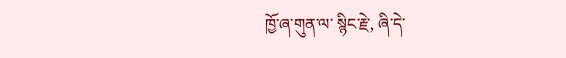ཁྱོ་ཞ་གུན་ལ་ སྙིང་རྗེ་, ཞི་དེ་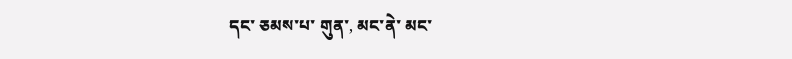དང་ ཅམས་པ་ གུན་, མང་ནེ་ མང་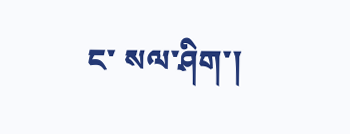ང་ སལ་ཤིག་།